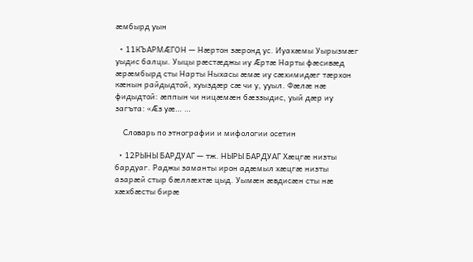æмбырд уын

  • 11КЪАРМÆГОН — Нæртон зæронд ус. Иуахæмы Уырызмæг уыдис балцы. Уыцы рæстæджы иу Æртæ Нарты фæсивæд æрæмбырд сты Нарты Ныхасы æмæ иу сæхимидæг тæрхон кæнын райдыдтой, хуыздæр сæ чи у, ууыл. Фæлæ нæ фидыдтой: æппын чи ницæмæн бæззыдис, уый дæр иу загъта: «Æз уæ… …

    Словарь по этнографии и мифологии осетин

  • 12РЫНЫ БАРДУАГ — тж. НЫРЫ БАРДУАГ Хæцгæ низты бардуаг. Раджы заманты ирон адæмыл хæцгæ низты азарæй стыр бæллæхтæ цыд. Уымæн æвдисæн сты нæ хæхбæсты бирæ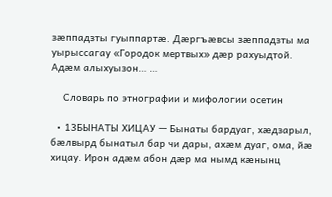зæппадзты гуыппартæ. Дæргъæвсы зæппадзты ма уырыссагау «Городок мертвых» дæр рахуыдтой. Адæм алыхуызон… …

    Словарь по этнографии и мифологии осетин

  • 13БЫНАТЫ ХИЦАУ — Бынаты бардуаг, хæдзарыл, бæлвырд бынатыл бар чи дары, ахæм дуаг, ома, йæ хицау. Ирон адæм абон дæр ма нымд кæнынц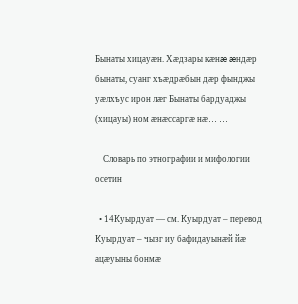Бынаты хицауæн. Хæдзары кæнæ æндæр бынаты, суанг хъæдрæбын дæр фынджы уæлхъус ирон лæг Бынаты бардуаджы (хицауы) ном æнæссаргæ нæ… …

    Словарь по этнографии и мифологии осетин

  • 14Куырдуат — см. Куырдуат – перевод Куырдуат – чызг иу бафидауынæй йæ ацæуыны бонмæ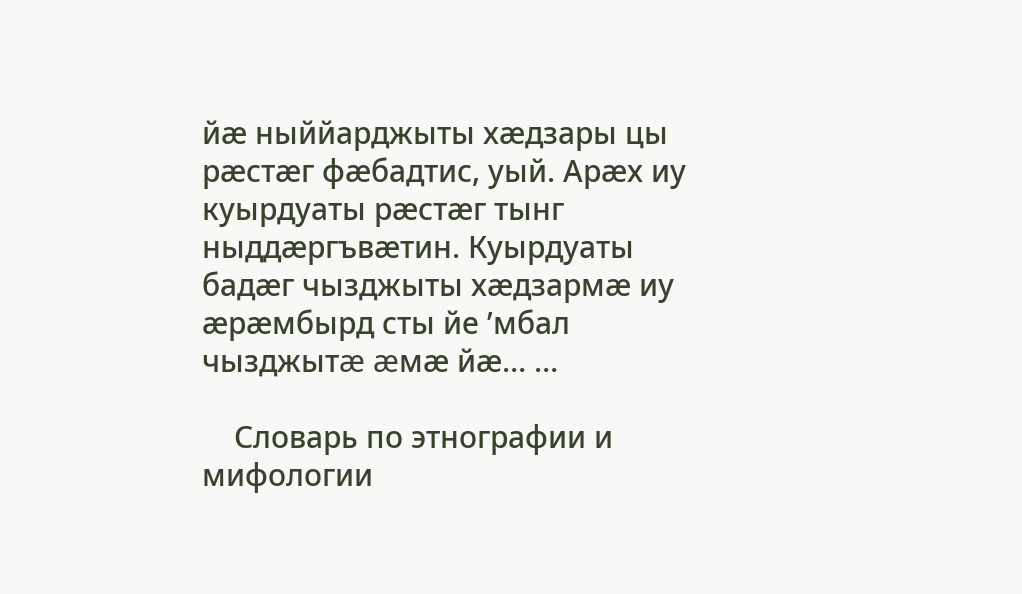йæ ныййарджыты хæдзары цы рæстæг фæбадтис, уый. Арæх иу куырдуаты рæстæг тынг ныддæргъвæтин. Куырдуаты бадæг чызджыты хæдзармæ иу æрæмбырд сты йе ’мбал чызджытæ æмæ йæ… …

    Словарь по этнографии и мифологии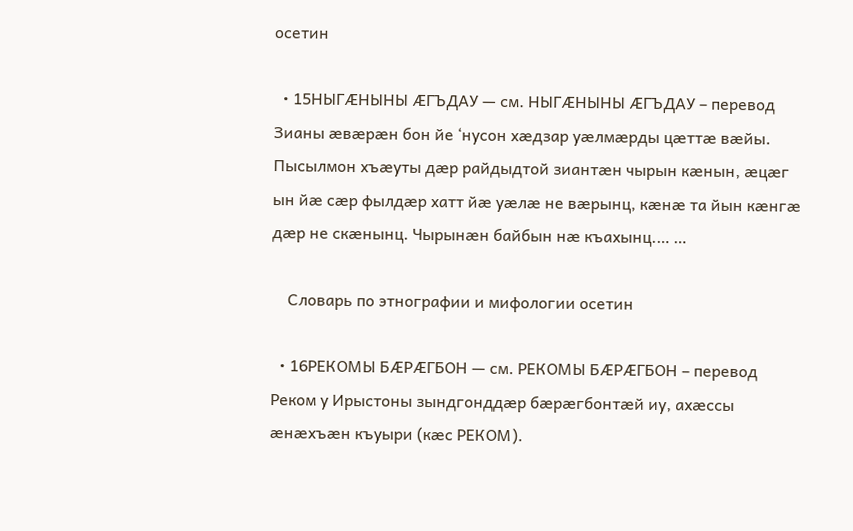осетин

  • 15НЫГÆНЫНЫ ÆГЪДАУ — см. НЫГÆНЫНЫ ÆГЪДАУ – перевод Зианы æвæрæн бон йе ‘нусон хæдзар уæлмæрды цæттæ вæйы. Пысылмон хъæуты дæр райдыдтой зиантæн чырын кæнын, æцæг ын йæ сæр фылдæр хатт йæ уæлæ не вæрынц, кæнæ та йын кæнгæ дæр не скæнынц. Чырынæн байбын нæ къахынц.… …

    Словарь по этнографии и мифологии осетин

  • 16РЕКОМЫ БÆРÆГБОН — см. РЕКОМЫ БÆРÆГБОН – перевод Реком у Ирыстоны зындгонддæр бæрæгбонтæй иу, ахæссы æнæхъæн къуыри (кæс РЕКОМ).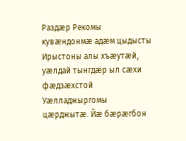Раздæр Рекомы кувæндонмæ адæм цыдысты Ирыстоны алы хъæутæй, уæлдай тынгдæр ыл сæхи фæдзæхстой Уæлладжыргомы цæрджытæ. Йæ бæрæгбон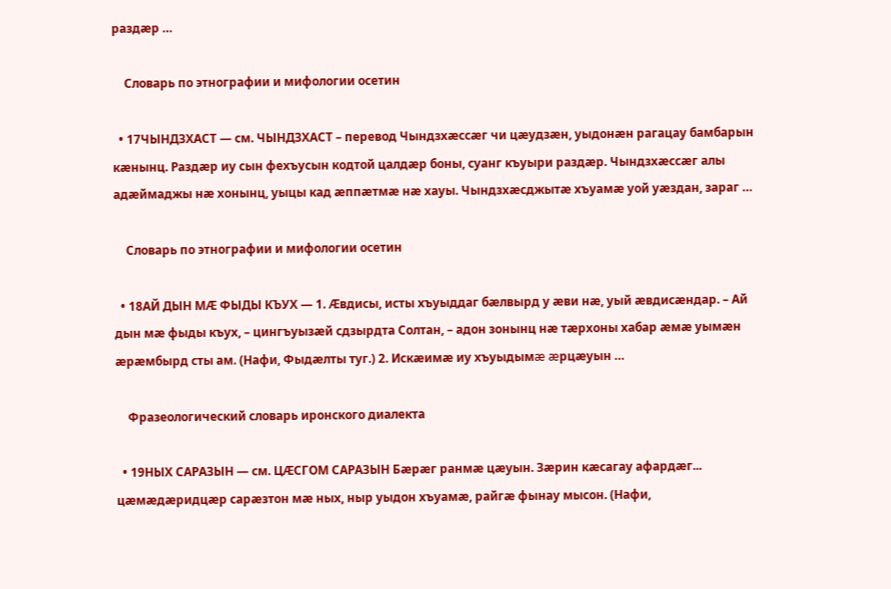раздæр …

    Словарь по этнографии и мифологии осетин

  • 17ЧЫНДЗХАСТ — см. ЧЫНДЗХАСТ – перевод Чындзхæссæг чи цæудзæн, уыдонæн рагацау бамбарын кæнынц. Раздæр иу сын фехъусын кодтой цалдæр боны, суанг къуыри раздæр. Чындзхæссæг алы адæймаджы нæ хонынц, уыцы кад æппæтмæ нæ хауы. Чындзхæсджытæ хъуамæ уой уæздан, зараг …

    Словарь по этнографии и мифологии осетин

  • 18АЙ ДЫН МÆ ФЫДЫ КЪУХ — 1. Æвдисы, исты хъуыддаг бæлвырд у æви нæ, уый æвдисæндар. – Ай дын мæ фыды къух, – цингъуызæй сдзырдта Солтан, – адон зонынц нæ тæрхоны хабар æмæ уымæн æрæмбырд сты ам. (Нафи, Фыдæлты туг.) 2. Искæимæ иу хъуыдымæ æрцæуын …

    Фразеологический словарь иронского диалекта

  • 19НЫХ САРАЗЫН — см. ЦÆСГОМ САРАЗЫН Бæрæг ранмæ цæуын. Зæрин кæсагау афардæг... цæмæдæридцæр сарæзтон мæ ных, ныр уыдон хъуамæ, райгæ фынау мысон. (Нафи,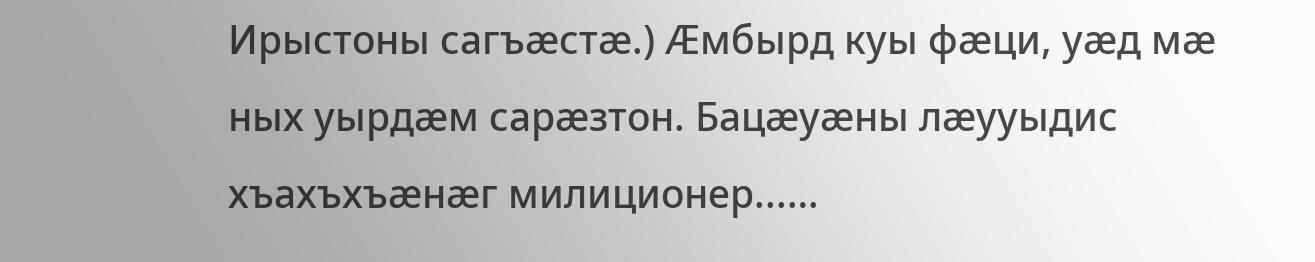Ирыстоны сагъæстæ.) Æмбырд куы фæци, уæд мæ ных уырдæм сарæзтон. Бацæуæны лæууыдис хъахъхъæнæг милиционер...…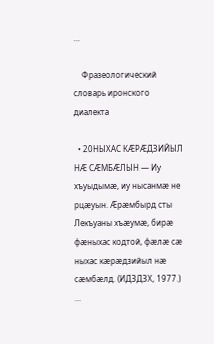…

    Фразеологический словарь иронского диалекта

  • 20НЫХАС КÆРÆДЗИЙЫЛ НÆ СÆМБÆЛЫН — Иу хъуыдымæ, иу нысанмæ не рцæуын. Æрæмбырд сты Лекъуаны хъæумæ, бирæ фæныхас кодтой, фæлæ сæ ныхас кæрæдзийыл нæ сæмбæлд. (ИДЗДЗХ, 1977.) …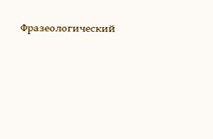Фразеологический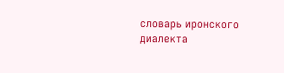словарь иронского диалекта